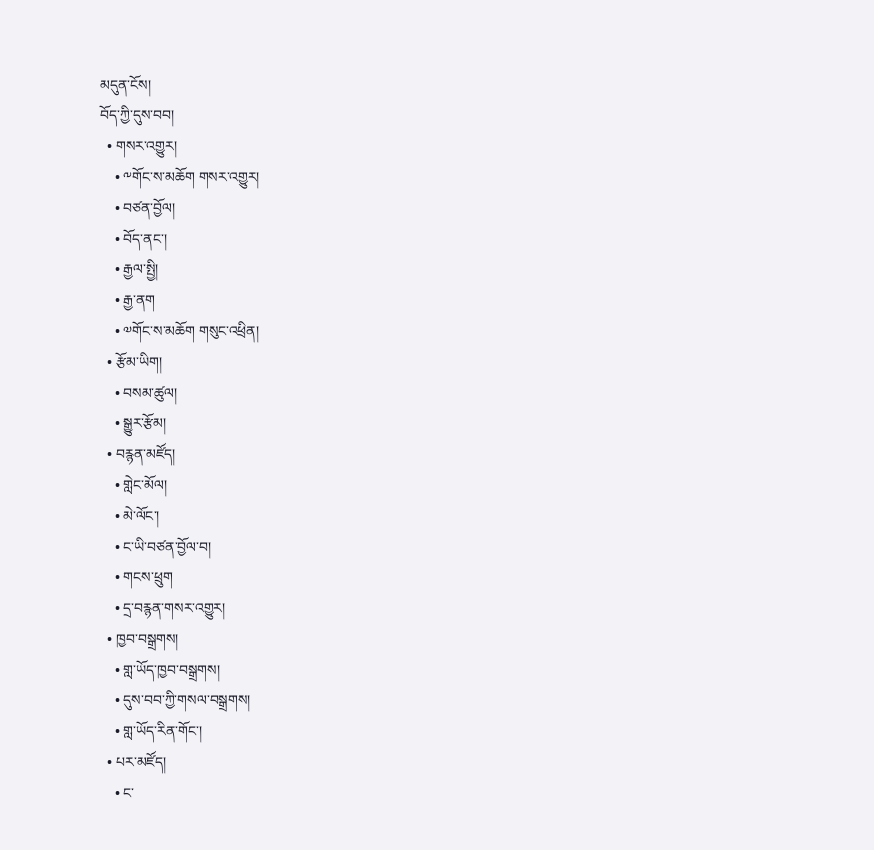མདུན་ངོས།
བོད་ཀྱི་དུས་བབ།
  • གསར་འགྱུར།
    • ༸གོང་ས་མཆོག གསར་འགྱུར།
    • བཙན་བྱོལ།
    • བོད་ནང་།
    • རྒྱལ་སྤྱི།
    • རྒྱ་ནག
    • ༧གོང་ས་མཆོག གསུང་འཕྲིན།
  • རྩོམ་ཡིག།
    • བསམ་ཚུལ།
    • སྒྱུར་རྩོམ།
  • བརྙན་མཛོད།
    • གླེང་མོལ།
    • མེ་ལོང་།
    • ང་ཡི་བཙན་བྱོལ་བ།
    • གངས་ཕྲུག
    • དྲ་བརྙན་གསར་འགྱུར།
  • ཁྱབ་བསྒྲགས།
    • གླ་ཡོད་ཁྱབ་བསྒྲགས།
    • དུས་བབ་ཀྱི་གསལ་བསྒྲགས།
    • གླ་ཡོད་རིན་གོང་།
  • པར་མཛོད།
    • ང་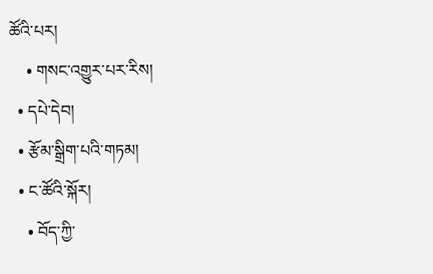ཚོའི་པར།
    • གསང་འགྱུར་པར་རིས།
  • དཔེ་དེབ།
  • རྩོམ་སྒྲིག་པའི་གཏམ།
  • ང་ཚོའི་སྐོར།
    • བོད་ཀྱི་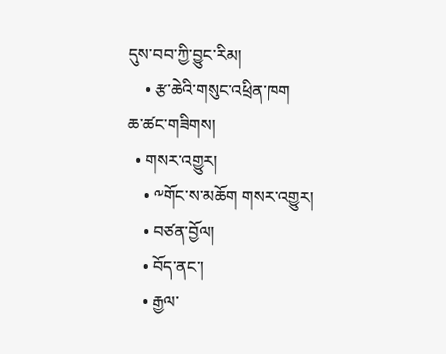དུས་བབ་ཀྱི་བྱུང་རིམ།
    • རྩ་ཆེའི་གསུང་འཕྲིན་ཁག
ཆ་ཚང་གཟིགས།
  • གསར་འགྱུར།
    • ༸གོང་ས་མཆོག གསར་འགྱུར།
    • བཙན་བྱོལ།
    • བོད་ནང་།
    • རྒྱལ་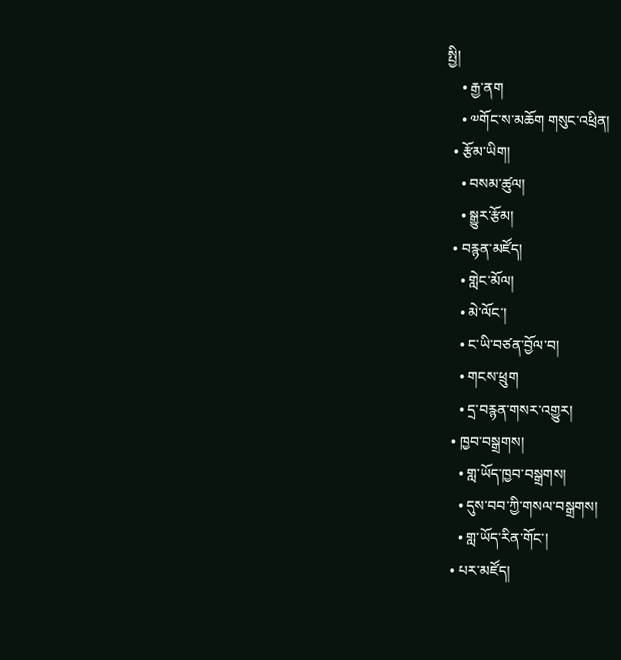སྤྱི།
    • རྒྱ་ནག
    • ༧གོང་ས་མཆོག གསུང་འཕྲིན།
  • རྩོམ་ཡིག།
    • བསམ་ཚུལ།
    • སྒྱུར་རྩོམ།
  • བརྙན་མཛོད།
    • གླེང་མོལ།
    • མེ་ལོང་།
    • ང་ཡི་བཙན་བྱོལ་བ།
    • གངས་ཕྲུག
    • དྲ་བརྙན་གསར་འགྱུར།
  • ཁྱབ་བསྒྲགས།
    • གླ་ཡོད་ཁྱབ་བསྒྲགས།
    • དུས་བབ་ཀྱི་གསལ་བསྒྲགས།
    • གླ་ཡོད་རིན་གོང་།
  • པར་མཛོད།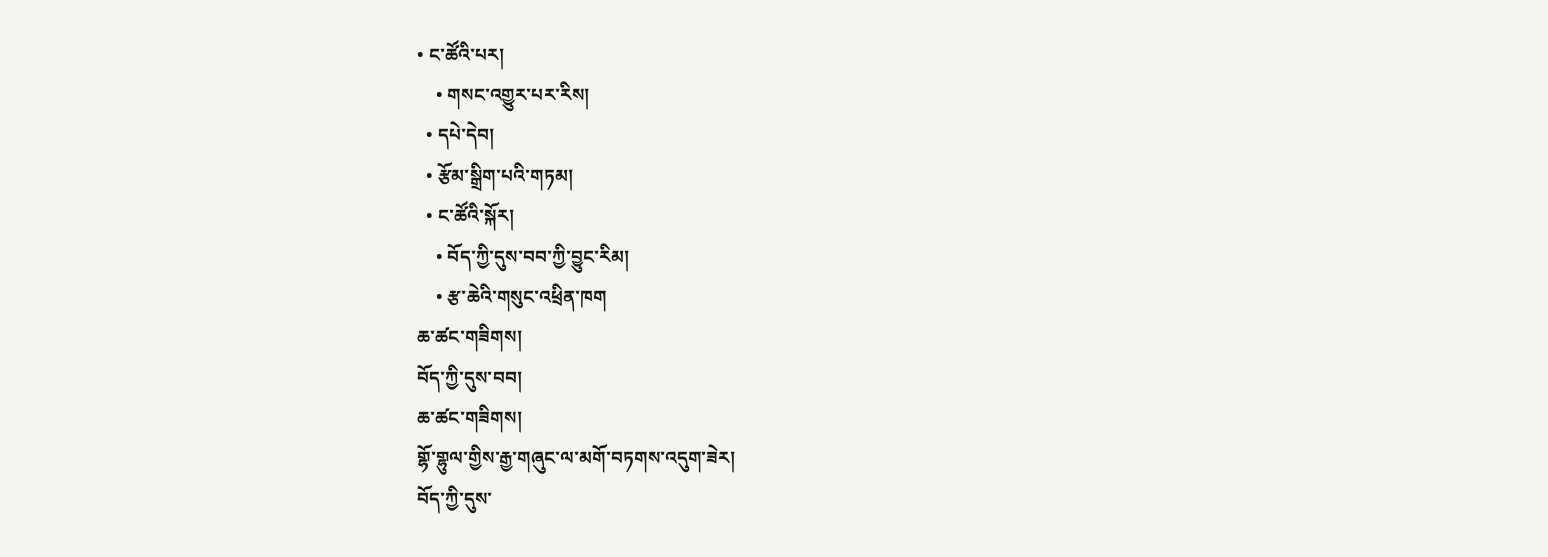• ང་ཚོའི་པར།
    • གསང་འགྱུར་པར་རིས།
  • དཔེ་དེབ།
  • རྩོམ་སྒྲིག་པའི་གཏམ།
  • ང་ཚོའི་སྐོར།
    • བོད་ཀྱི་དུས་བབ་ཀྱི་བྱུང་རིམ།
    • རྩ་ཆེའི་གསུང་འཕྲིན་ཁག
ཆ་ཚང་གཟིགས།
བོད་ཀྱི་དུས་བབ།
ཆ་ཚང་གཟིགས།
གྷོ་གྷུལ་གྱིས་རྒྱ་གཞུང་ལ་མགོ་བཏགས་འདུག་ཟེར།
བོད་ཀྱི་དུས་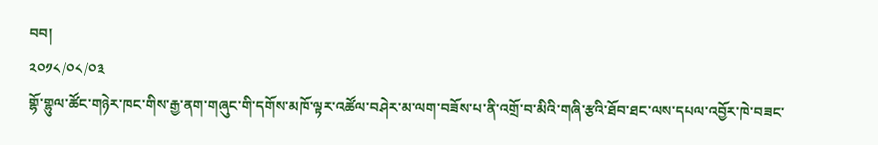བབ།
༢༠༡༨/༠༨/༠༣
གྷོ་གྷུལ་ཚོང་གཉེར་ཁང་གིས་རྒྱ་ནག་གཞུང་གི་དགོས་མཁོ་ལྟར་འཚོལ་བཤེར་མ་ལག་བཟོས་པ་ནི་འགྲོ་བ་མིའི་གཞི་རྩའི་ཐོབ་ཐང་ལས་དཔལ་འབྱོར་ཁེ་བཟང་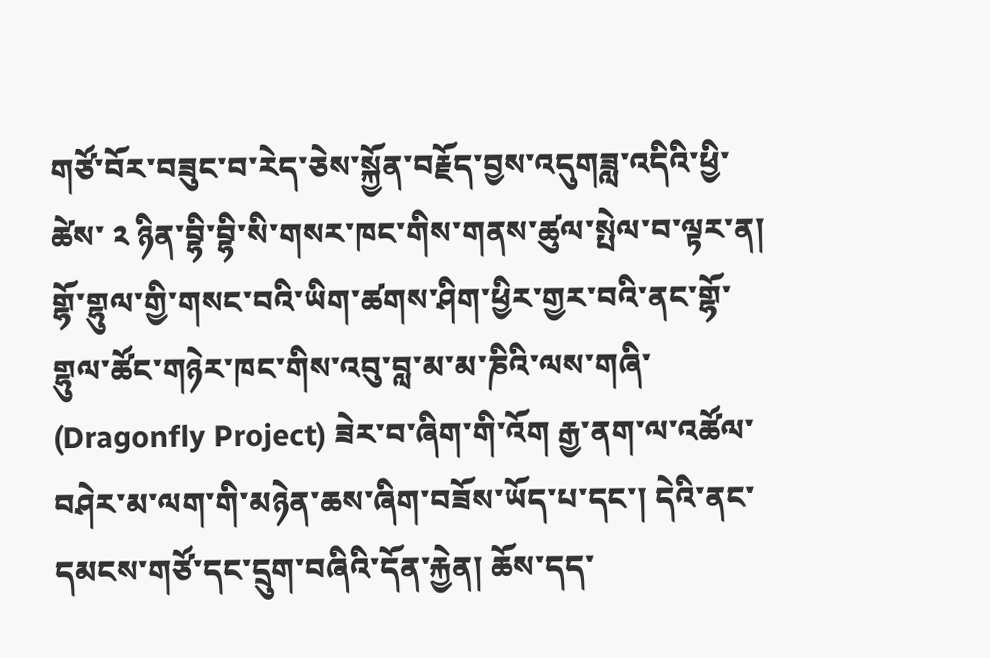གཙོ་བོར་བཟུང་བ་རེད་ཅེས་སྐྱོན་བརྗོད་བྱས་འདུགཟླ་འདིའི་ཕྱི་ཚེས་ ༢ ཉིན་བྷི་བྷི་སི་གསར་ཁང་གིས་གནས་ཚུལ་སྤེལ་བ་ལྟར་ན། གྷོ་གྷུལ་གྱི་གསང་བའི་ཡིག་ཚགས་ཤིག་ཕྱིར་གྱར་བའི་ནང་གྷོ་གྷུལ་ཚོང་གཉེར་ཁང་གིས་འབུ་བླ་མ་མ་ཎིའི་ལས་གཞི་ (Dragonfly Project) ཟེར་བ་ཞིག་གི་འོག རྒྱ་ནག་ལ་འཚོལ་བཤེར་མ་ལག་གི་མཉེན་ཆས་ཞིག་བཟོས་ཡོད་པ་དང་། དེའི་ནང་དམངས་གཙོ་དང་དྲུག་བཞིའི་དོན་རྐྱེན། ཆོས་དད་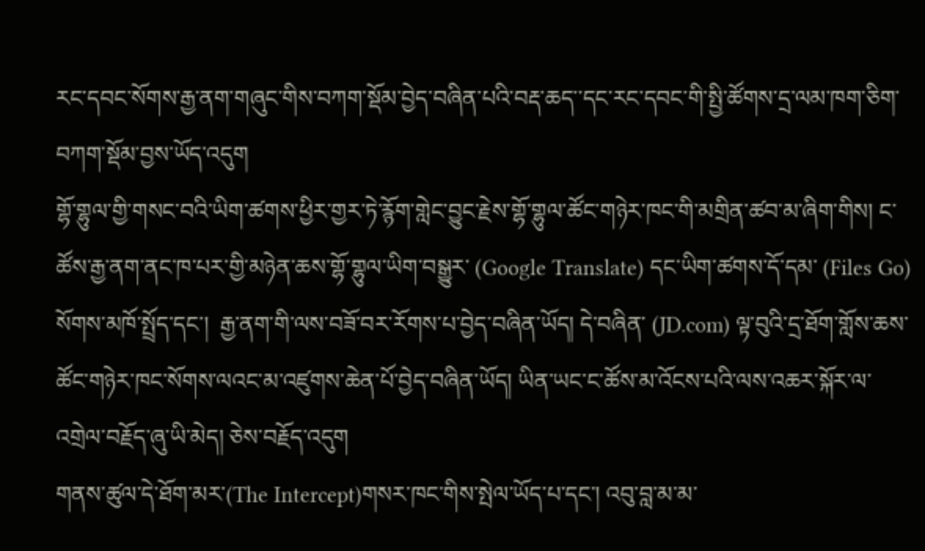རང་དབང་སོགས་རྒྱ་ནག་གཞུང་གིས་བཀག་སྡོམ་བྱེད་བཞིན་པའི་བརྡ་ཆད་་དང་རང་དབང་གི་སྤྱི་ཚོགས་དྲ་ལམ་ཁག་ཅིག་བཀག་སྡོམ་བྱས་ཡོད་འདུག
གྷོ་གྷུལ་གྱི་གསང་བའི་ཡིག་ཚགས་ཕྱིར་གྱར་ཏེ་རྙོག་གླེང་བྱུང་རྗེས་གྷོ་གྷུལ་ཚོང་གཉེར་ཁང་གི་མགྲིན་ཚབ་མ་ཞིག་གིས། ང་ཚོས་རྒྱ་ནག་ནང་ཁ་པར་གྱི་མཉེན་ཆས་གྷོ་གྷུལ་ཡིག་བསྒྱུར་ (Google Translate) དང་ཡིག་ཚགས་དོ་དམ་ (Files Go) སོགས་མཁོ་སྤྲོད་དང་།  རྒྱ་ནག་གི་ལས་བཟོ་བར་རོགས་པ་བྱེད་བཞིན་ཡོད། དེ་བཞིན་ (JD.com) ལྟ་བུའི་དྲ་ཐོག་གློས་ཆས་ཚོང་གཉེར་ཁང་སོགས་ལའང་མ་འཛུགས་ཆེན་པོ་བྱེད་བཞིན་ཡོད། ཡིན་ཡང་ང་ཚོས་མ་འོངས་པའི་ལས་འཆར་སྐོར་ལ་འགྲེལ་བརྗོད་ཞུ་ཡི་མེད། ཅེས་བརྗོད་འདུག
གནས་ཚུལ་དེ་ཐོག་མར་(The Intercept)གསར་ཁང་གིས་སྤེལ་ཡོད་པ་དང་། འབུ་བླ་མ་མ་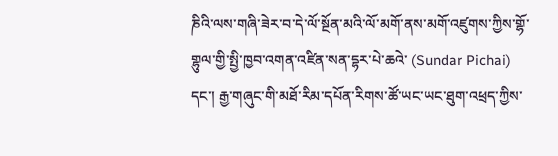ཎིའི་ལས་གཞི་ཟེར་བ་དེ་ལོ་སྔོན་མའི་ལོ་མགོ་ནས་མགོ་འཛུགས་ཀྱིས་གྷོ་གྷུལ་གྱི་སྤྱི་ཁྱབ་འགན་འཛིན་སན་དྷར་པེ་ཆའེ་ (Sundar Pichai) དང་། རྒྱ་གཞུང་གི་མཐོ་རིམ་དཔོན་རིགས་ཚོ་ཡང་ཡང་ཐུག་འཕྲད་ཀྱིས་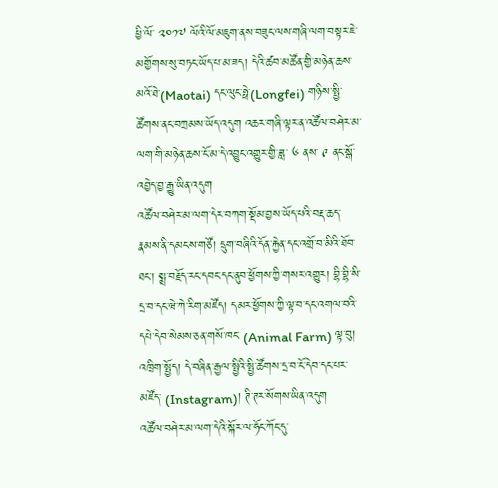ཕྱི་ལོ་ ༢༠༡༧ ལོའི་ལོ་མཇུག་ནས་བཟུང་ལས་གཞི་ལག་བསྟར་ཇེ་མགྱོགས་སུ་བཏང་ཡོད་པ་མ་ཟད། དེའི་ཚབ་མཚོན་གྱི་མཉེན་ཆས་མའོ་ཐེ་(Maotai) དང་ལུང་ཧྥེ་(Longfei) གཉིས་སྤྱི་ཚོགས་ནང་བཀྲམས་ཡོད་འདུག འཆར་གཞི་ལྟར་ན་འཚོལ་བཤེར་མ་ལག་གི་མཉེན་ཆས་ངོ་མ་དེ་འབྱུང་འགྱུར་གྱི་ཟླ་ ༦ ནས་ ༩ ནང་སྒོ་འབྱེད་བྱ་རྒྱུ་ཡིན་འདུག
འཚོལ་བཤེར་མ་ལག་དེར་བཀག་སྡོམ་བྱས་ཡོད་པའི་བརྡ་ཆད་རྣམས་ནི་དམངས་གཙོ། དྲུག་བཞིའི་དོན་རྐྱེན་དང་འགྲོ་བ་མིའི་ཐོབ་ཐང་། སྨྲ་བརྗོད་རང་དབང་དང་ནུབ་ཕྱོགས་ཀྱི་གསར་འགྱུར། བྷི་བྷི་སི་དྲ་བ་དང་ཝེ་ཀེ་རིག་མཛོད། དམར་ཕྱོགས་ཀྱི་ལྟ་བ་དང་འགལ་བའི་དཔེ་དེབ་སེམས་ཅན་གསོ་ཁང་ (Animal Farm) ལྟ་བུ། འཁྲིག་སྤྱོད། དེ་བཞིན་རྒྱལ་སྤྱིའི་སྤྱི་ཚོགས་དྲ་བ་ངོ་དེབ་དང་པར་མཛོད་ (Instagram)། ཊི་ཊར་སོགས་ཡིན་འདུག
འཚོལ་བཤེར་མ་ལག་དེའི་སྐོར་ལ་ཧོང་ཀོང་དུ་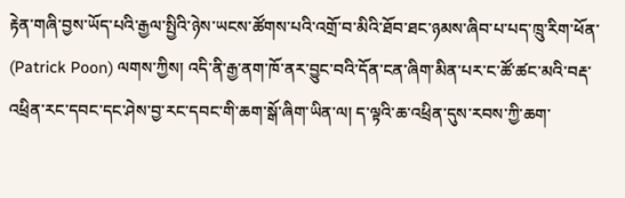རྟེན་གཞི་བྱས་ཡོད་པའི་རྒྱལ་སྤྱིའི་ཉེས་ཡངས་ཚོགས་པའི་འགྲོ་བ་མིའི་ཐོབ་ཐང་ཉམས་ཞིབ་པ་པད་ཁྲུ་རིག་ཕོན་ (Patrick Poon) ལགས་ཀྱིས། འདི་ནི་རྒྱ་ནག་ཁོ་ནར་བྱུང་བའི་དོན་ངན་ཞིག་མིན་པར་ང་ཚོ་ཚང་མའི་བརྡ་འཕྲིན་རང་དབང་དང་ཤེས་བྱ་རང་དབང་གི་ཆག་སྒོ་ཞིག་ཡིན་ལ། ད་ལྟའི་ཆ་འཕྲིན་དུས་རབས་ཀྱི་ཆག་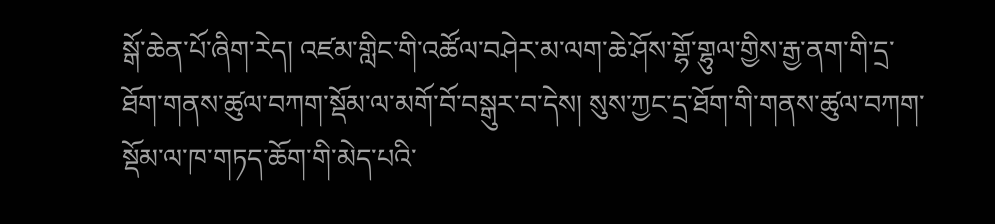སྒོ་ཆེན་པོ་ཞིག་རེད། འཛམ་གླིང་གི་འཚོལ་བཤེར་མ་ལག་ཆེ་ཤོས་གྷོ་གྷུལ་གྱིས་རྒྱ་ནག་གི་དྲ་ཐོག་གནས་ཚུལ་བཀག་སྡོམ་ལ་མགོ་བོ་བསྒུར་བ་དེས། སུས་ཀྱང་དྲ་ཐོག་གི་གནས་ཚུལ་བཀག་སྡོམ་ལ་ཁ་གཏད་ཆོག་གི་མེད་པའི་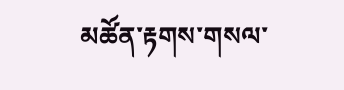མཚོན་རྟགས་གསལ་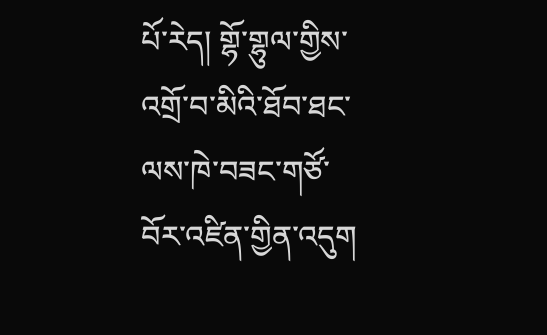པོ་རེད། གྷོ་གྷུལ་གྱིས་འགྲོ་བ་མིའི་ཐོབ་ཐང་ལས་ཁེ་བཟང་གཙོ་བོར་འཛིན་གྱིན་འདུག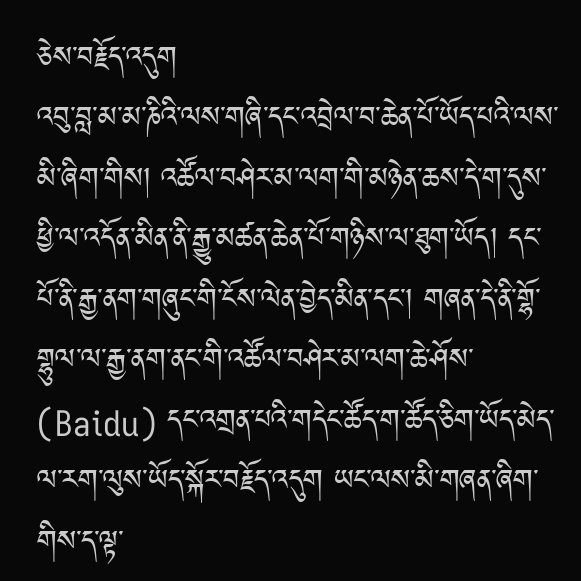ཅེས་བརྗོད་འདུག
འབུ་བླ་མ་མ་ཎིའི་ལས་གཞི་དང་འབྲེལ་བ་ཆེན་པོ་ཡོད་པའི་ལས་མི་ཞིག་གིས། འཚོལ་བཤེར་མ་ལག་གི་མཉེན་ཆས་དེ་ག་དུས་ཕྱི་ལ་འདོན་མིན་ནི་རྒྱུ་མཚན་ཆེན་པོ་གཉིས་ལ་ཐུག་ཡོད། དང་པོ་ནི་རྒྱ་ནག་གཞུང་གི་ངོས་ལེན་བྱེད་མིན་དང་། གཞན་དེ་ནི་གྷོ་གྷུལ་ལ་རྒྱ་ནག་ནང་གི་འཚོལ་བཤེར་མ་ལག་ཆེ་ཤོས་ (Baidu) དང་འགྲན་པའི་གདེང་ཚོད་ག་ཚོད་ཅིག་ཡོད་མེད་ལ་རག་ལུས་ཡོད་སྐོར་བརྗོད་འདུག ཡང་ལས་མི་གཞན་ཞིག་གིས་ད་ལྟ་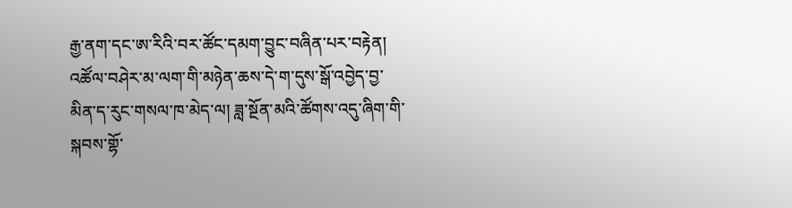རྒྱ་ནག་དང་ཨ་རིའི་བར་ཚོང་དམག་བྱུང་བཞིན་པར་བརྟེན། འཚོལ་བཤེར་མ་ལག་གི་མཉེན་ཆས་དེ་ག་དུས་སྒོ་འབྱེད་བྱ་མིན་ད་རུང་གསལ་ཁ་མེད་ལ། ཟླ་སྔོན་མའི་ཚོགས་འདུ་ཞིག་གི་སྐབས་གྷོ་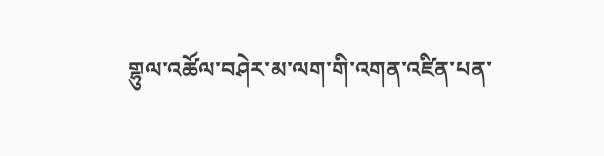གྷུལ་འཚོལ་བཤེར་མ་ལག་གི་འགན་འཛིན་པན་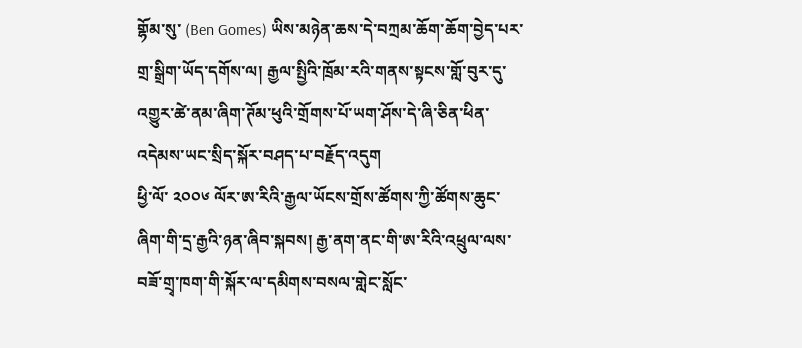གྷོམ་སུ་ (Ben Gomes) ཡིས་མཉེན་ཆས་དེ་བཀྲམ་ཆོག་ཆོག་བྱེད་པར་གྲ་སྒྲིག་ཡོད་དགོས་ལ། རྒྱལ་སྤྱིའི་ཁྲོམ་རའི་གནས་སྟངས་གློ་བུར་དུ་འགྱུར་ཚེ་ནམ་ཞིག་ཊོམ་ཕུའི་གྲོགས་པོ་ཡག་ཤོས་དེ་ཞི་ཅིན་ཕིན་འདེམས་ཡང་སྲིད་སྐོར་བཤད་པ་བརྗོད་འདུག
ཕྱི་ལོ་ ༢༠༠༦ ལོར་ཨ་རིའི་རྒྱལ་ཡོངས་གྲོས་ཚོགས་ཀྱི་ཚོགས་ཆུང་ཞིག་གི་དྲ་རྒྱའི་ཉན་ཞིབ་སྐབས། རྒྱ་ནག་ནང་གི་ཨ་རིའི་འཕྲུལ་ལས་བཟོ་གྲྭ་ཁག་གི་སྐོར་ལ་དམིགས་བསལ་གླེང་སློང་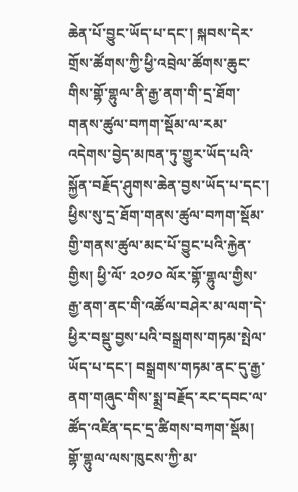ཆེན་པོ་བྱུང་ཡོད་པ་དང་། སྐབས་དེར་གྲོས་ཚོགས་ཀྱི་ཕྱི་འབྲེལ་ཚོགས་ཆུང་གིས་གྷོ་གྷུལ་ནི་རྒྱ་ནག་གི་དྲ་ཐོག་གནས་ཚུལ་བཀག་སྡོམ་ལ་རམ་འདེགས་བྱེད་མཁན་ཏུ་གྱུར་ཡོད་པའི་སྐྱོན་བརྗོད་ཤུགས་ཆེན་བྱས་ཡོད་པ་དང་། ཕྱིས་སུ་དྲ་ཐོག་གནས་ཚུལ་བཀག་སྡོམ་གྱི་གནས་ཚུལ་མང་པོ་བྱུང་པའི་རྐྱེན་གྱིས། ཕྱི་ལོ་ ༢༠༡༠ ལོར་གྷོ་གྷུལ་གྱིས་རྒྱ་ནག་ནང་གི་འཚོལ་བཤེར་མ་ལག་དེ་ཕྱིར་བསྡུ་བྱས་པའི་བསྒྲགས་གཏམ་སྤེལ་ཡོད་པ་དང་། བསྒྲགས་གཏམ་ནང་དུ་རྒྱ་ནག་གཞུང་གིས་སྨྲ་བརྗོད་རང་དབང་ལ་ཚོད་འཛིན་དང་དྲ་ཚིགས་བཀག་སྡོམ། གྷོ་གྷུལ་ལས་ཁུངས་ཀྱི་མ་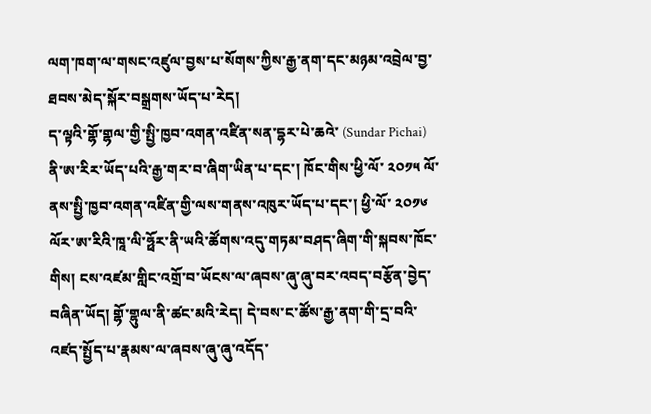ལག་ཁག་ལ་གསང་འཛུལ་བྱས་པ་སོགས་ཀྱིས་རྒྱ་ནག་དང་མཉམ་འབྲེལ་བྱ་ཐབས་མེད་སྐོར་བསྒྲགས་ཡོད་པ་རེད།
ད་ལྟའི་གྷོ་གྷལ་གྱི་སྤྱི་ཁྱབ་འགན་འཛིན་སན་དྷར་པེ་ཆའེ་ (Sundar Pichai) ནི་ཨ་རིར་ཡོད་པའི་རྒྱ་གར་བ་ཞིག་ཡིན་པ་དང་། ཁོང་གིས་ཕྱི་ལོ་ ༢༠༡༥ ལོ་ནས་སྤྱི་ཁྱབ་འགན་འཛིན་གྱི་ལས་གནས་འཁུར་ཡོད་པ་དང་། ཕྱི་ལོ་ ༢༠༡༦ ལོར་ཨ་རིའི་ཁཱ་ལི་ཧྥོར་ནི་ཡའི་ཚོགས་འདུ་གཏམ་བཤད་ཞིག་གི་སྐབས་ཁོང་གིས། ངས་འཛམ་གླིང་འགྲོ་བ་ཡོངས་ལ་ཞབས་ཞུ་ཞུ་བར་འབད་བརྩོན་བྱེད་བཞིན་ཡོད། གྷོ་གྷུལ་ནི་ཚང་མའི་རེད། དེ་བས་ང་ཚོས་རྒྱ་ནག་གི་དྲ་བའི་འཛད་སྤྱོད་པ་རྣམས་ལ་ཞབས་ཞུ་ཞུ་འདོད་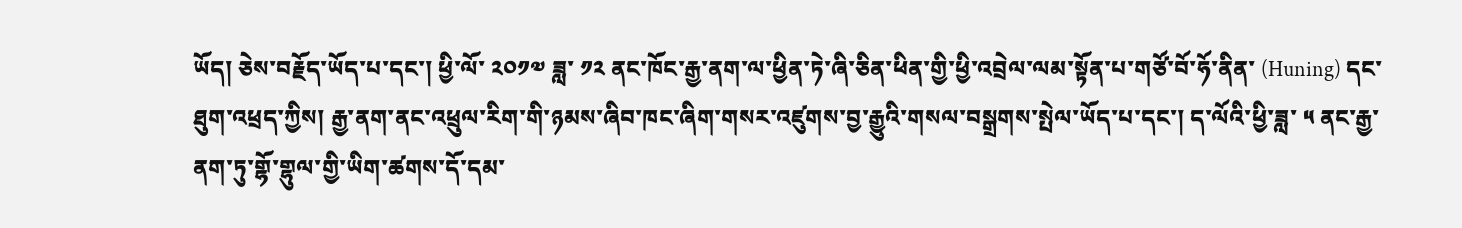ཡོད། ཅེས་བརྗོད་ཡོད་པ་དང་། ཕྱི་ལོ་ ༢༠༡༧ ཟླ་ ༡༢ ནང་ཁོང་རྒྱ་ནག་ལ་ཕྱིན་ཏེ་ཞི་ཅིན་ཕིན་གྱི་ཕྱི་འབྲེལ་ལམ་སྟོན་པ་གཙོ་བོ་ཧོ་ནིན་ (Huning) དང་ཐུག་འཕྲད་ཀྱིས། རྒྱ་ནག་ནང་འཕྲུལ་རིག་གི་ཉམས་ཞིབ་ཁང་ཞིག་གསར་འཛུགས་བྱ་རྒྱུའི་གསལ་བསྒྲགས་སྤེལ་ཡོད་པ་དང་། ད་ལོའི་ཕྱི་ཟླ་ ༥ ནང་རྒྱ་ནག་ཏུ་གྷོ་གྷུལ་གྱི་ཡིག་ཚགས་དོ་དམ་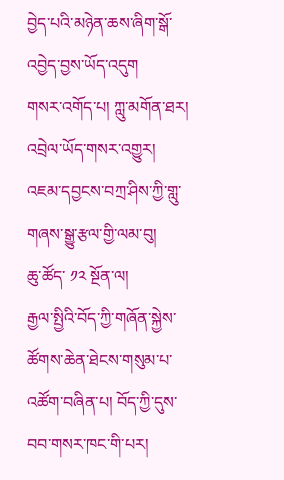བྱེད་པའི་མཉེན་ཆས་ཞིག་སྒོ་འབྱེད་བྱས་ཡོད་འདུག
གསར་འགོད་པ། ཀླུ་མགོན་ཐར།
འབྲེལ་ཡོད་གསར་འགྱུར།
འཇམ་དབྱངས་བཀྲ་ཤིས་ཀྱི་གླུ་གཞས་སྒྱུ་རྩལ་གྱི་ལམ་བུ།
ཆུ་ཚོད་ ༡༢ སྔོན་ལ།
རྒྱལ་སྤྱིའི་བོད་ཀྱི་གཞོན་སྐྱེས་ཚོགས་ཆེན་ཐེངས་གསུམ་པ་འཚོག་བཞིན་པ། བོད་ཀྱི་དུས་བབ་གསར་ཁང་གི་པར།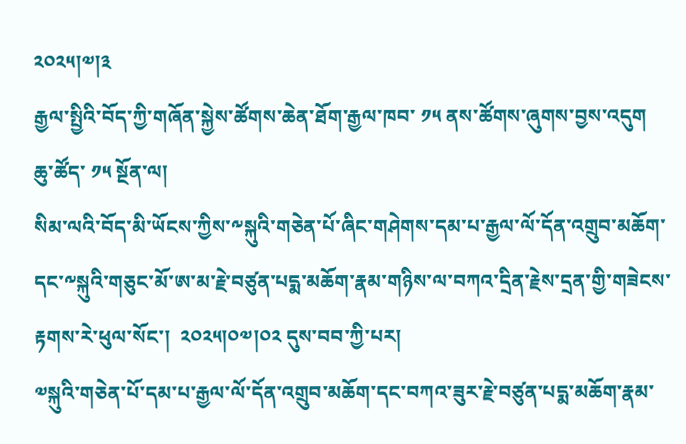༢༠༢༥།༧།༣
རྒྱལ་སྤྱིའི་བོད་ཀྱི་གཞོན་སྐྱེས་ཚོགས་ཆེན་ཐོག་རྒྱལ་ཁབ་ ༡༥ ནས་ཚོགས་ཞུགས་བྱས་འདུག
ཆུ་ཚོད་ ༡༥ སྔོན་ལ།
སིམ་ལའི་བོད་མི་ཡོངས་ཀྱིས་༸སྐུའི་གཅེན་པོ་ཞིང་གཤེགས་དམ་པ་རྒྱལ་ལོ་དོན་འགྲུབ་མཆོག་དང་༸སྐུའི་གཅུང་མོ་ཨ་མ་རྗེ་བཙུན་པདྨ་མཆོག་རྣམ་གཉིས་ལ་བཀའ་དྲིན་རྗེས་དྲན་གྱི་གཟེངས་རྟགས་རེ་ཕུལ་སོང་།  ༢༠༢༥།༠༧།༠༢ དུས་བབ་ཀྱི་པར།
༧སྐུའི་གཅེན་པོ་དམ་པ་རྒྱལ་ལོ་དོན་འགྲུབ་མཆོག་དང་བཀའ་ཟུར་རྗེ་བཙུན་པདྨ་མཆོག་རྣམ་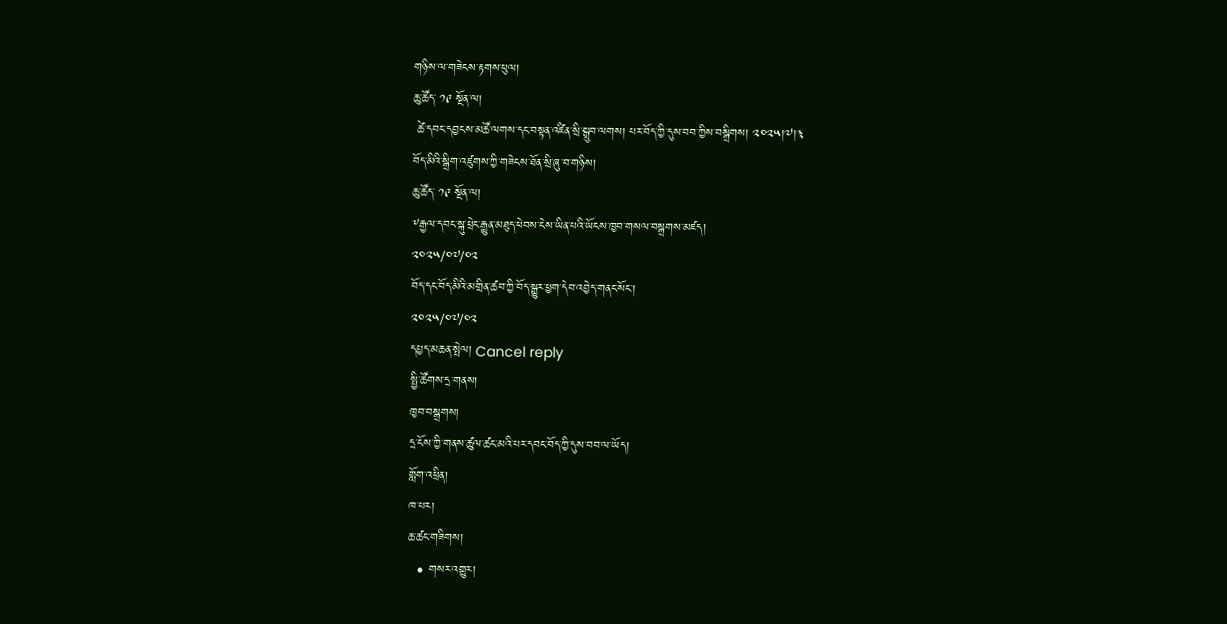གཉིས་ལ་གཟེངས་རྟགས་ཕུལ།
ཆུ་ཚོད་ ༡༩ སྔོན་ལ།
 ཚེ་དབང་དབྱངས་མཚོ་ལགས་དང་བསྟན་འཛིན་སྲི་སྒྲུབ་ལགས། པར་བོད་ཀྱི་དུས་བབ་ཀྱིས་བསྒྲིགས། ༢༠༢༥།༧།༣
བོད་མིའི་སྒྲིག་འཛུགས་ཀྱི་གཟེངས་ཐོན་སྲི་ཞུ་བ་གཉིས།
ཆུ་ཚོད་ ༡༩ སྔོན་ལ།
༸རྒྱལ་དབང་སྐུ་ཕྲེང་རྒྱུན་མཐུད་ཕེབས་ངེས་ཡིན་པའི་ཡོངས་ཁྱབ་གསལ་བསྒྲགས་མཛད།
༢༠༢༥/༠༧/༠༢
བོད་དང་བོད་མིའི་མགྲིན་ཚབ་ཀྱི་བོད་སྒྱུར་ཕྱག་དེབ་འབྱེད་གནང་སོང་།
༢༠༢༥/༠༧/༠༢
དཔྱད་མཆན་སྤེལ། Cancel reply
སྤྱི་ཚོགས་དྲ་གནས།
ཁྱབ་བསྒྲགས།
དྲ་ངོས་ཀྱི་གནས་ཚུལ་ཚང་མའི་པར་དབང་བོད་ཀྱི་དུས་བབ་ལ་ཡོད།
གློག་འཕྲིན།
ཁ་པར།
ཆ་ཚང་གཟིགས།
  • གསར་འགྱུར།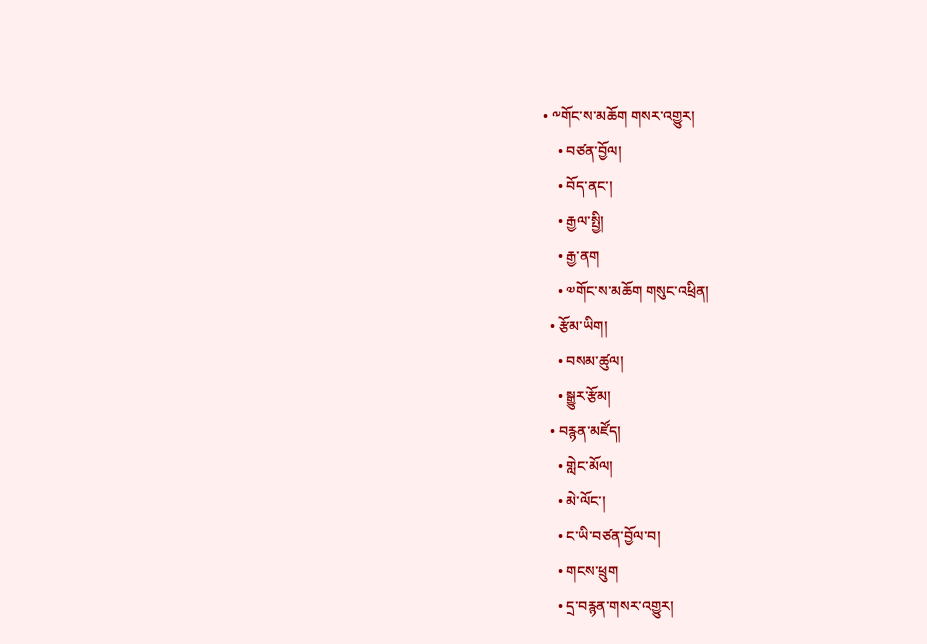• ༸གོང་ས་མཆོག གསར་འགྱུར།
    • བཙན་བྱོལ།
    • བོད་ནང་།
    • རྒྱལ་སྤྱི།
    • རྒྱ་ནག
    • ༧གོང་ས་མཆོག གསུང་འཕྲིན།
  • རྩོམ་ཡིག།
    • བསམ་ཚུལ།
    • སྒྱུར་རྩོམ།
  • བརྙན་མཛོད།
    • གླེང་མོལ།
    • མེ་ལོང་།
    • ང་ཡི་བཙན་བྱོལ་བ།
    • གངས་ཕྲུག
    • དྲ་བརྙན་གསར་འགྱུར།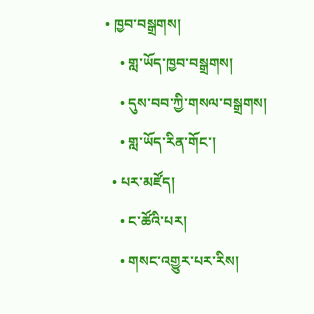• ཁྱབ་བསྒྲགས།
    • གླ་ཡོད་ཁྱབ་བསྒྲགས།
    • དུས་བབ་ཀྱི་གསལ་བསྒྲགས།
    • གླ་ཡོད་རིན་གོང་།
  • པར་མཛོད།
    • ང་ཚོའི་པར།
    • གསང་འགྱུར་པར་རིས།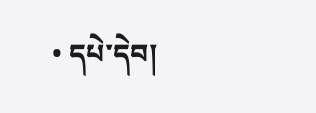• དཔེ་དེབ།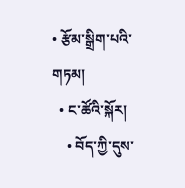• རྩོམ་སྒྲིག་པའི་གཏམ།
  • ང་ཚོའི་སྐོར།
    • བོད་ཀྱི་དུས་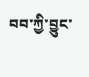བབ་ཀྱི་བྱུང་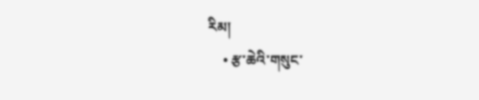རིམ།
    • རྩ་ཆེའི་གསུང་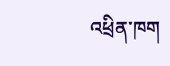འཕྲིན་ཁག